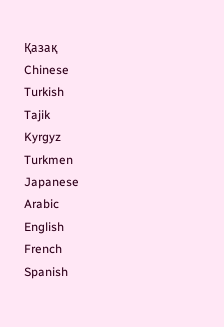Қазақ
Chinese
Turkish
Tajik
Kyrgyz
Turkmen
Japanese
Arabic
English
French
Spanish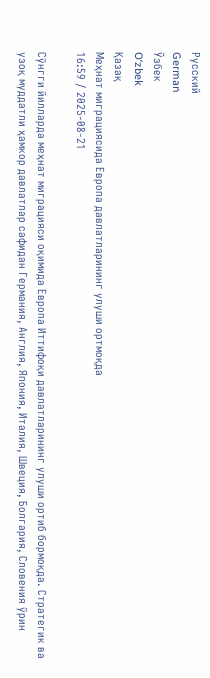Русский
German
Ўзбек
Oʻzbek
Қазақ
Меҳнат миграциясида Европа давлатларининг улуши ортмоқда
16:59 / 2025-08-21

Сўнгги йилларда меҳнат миграцияси оқимида Европа Иттифоқи давлатларининг улуши ортиб бормоқда. Стратегик ва узоқ муддатли ҳамкор давлатлар сафидан Германия, Англия, Япония, Италия, Швеция, Болгария, Словения ўрин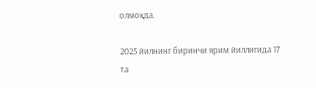олмоқда.

2025 йилнинг биринчи ярим йиллигида 17 та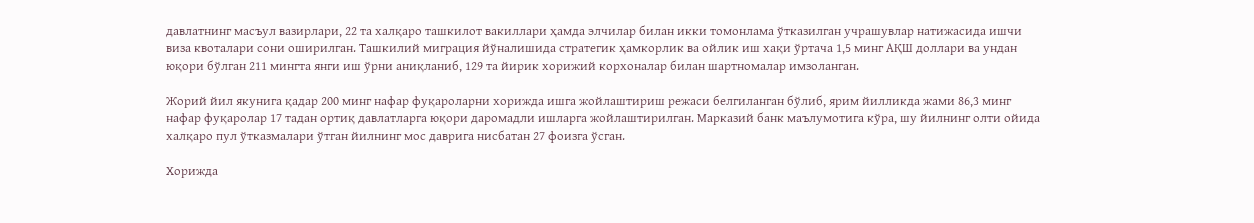давлатнинг масъул вазирлари, 22 та халқаро ташкилот вакиллари ҳамда элчилар билан икки томонлама ўтказилган учрашувлар натижасида ишчи виза квоталари сони оширилган. Ташкилий миграция йўналишида стратегик ҳамкорлик ва ойлик иш хақи ўртача 1,5 минг АҚШ доллари ва ундан юқори бўлган 211 мингта янги иш ўрни аниқланиб, 129 та йирик хорижий корхоналар билан шартномалар имзоланган.

Жорий йил якунига қадар 200 минг нафар фуқароларни хорижда ишга жойлаштириш режаси белгиланган бўлиб, ярим йилликда жами 86,3 минг нафар фуқаролар 17 тадан ортиқ давлатларга юқори даромадли ишларга жойлаштирилган. Марказий банк маълумотига кўра, шу йилнинг олти ойида халқаро пул ўтказмалари ўтган йилнинг мос даврига нисбатан 27 фоизга ўсган.

Хорижда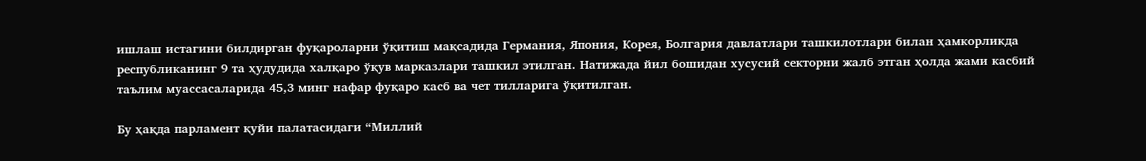ишлаш истагини билдирган фуқароларни ўқитиш мақсадида Германия, Япония, Корея, Болгария давлатлари ташкилотлари билан ҳамкорликда республиканинг 9 та ҳудудида халқаро ўқув марказлари ташкил этилган. Натижада йил бошидан хусусий секторни жалб этган ҳолда жами касбий таълим муассасаларида 45,3 минг нафар фуқаро касб ва чет тилларига ўқитилган.

Бу ҳақда парламент қуйи палатасидаги “Миллий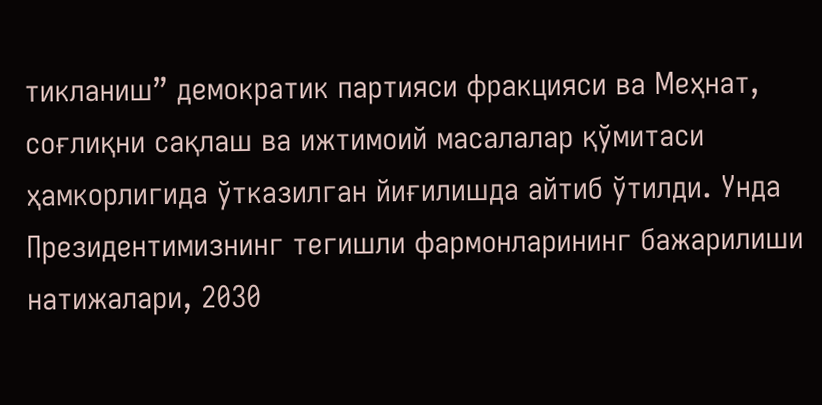тикланиш” демократик партияси фракцияси ва Меҳнат, соғлиқни сақлаш ва ижтимоий масалалар қўмитаси ҳамкорлигида ўтказилган йиғилишда айтиб ўтилди. Унда Президентимизнинг тегишли фармонларининг бажарилиши натижалари, 2030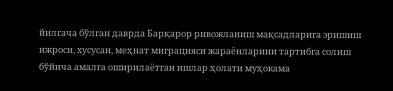йилгача бўлган даврда Барқарор ривожланиш мақсадларига эришиш ижроси, хусусан, меҳнат миграцияси жараёнларини тартибга солиш бўйича амалга оширилаётган ишлар ҳолати муҳокама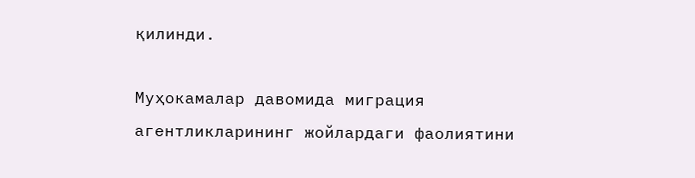қилинди.

Муҳокамалар давомида миграция агентликларининг жойлардаги фаолиятини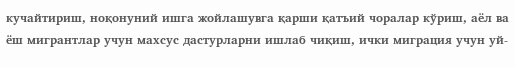кучайтириш, ноқонуний ишга жойлашувга қарши қатъий чоралар кўриш, аёл ва ёш мигрантлар учун махсус дастурларни ишлаб чиқиш, ички миграция учун уй-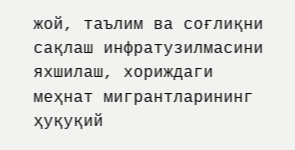жой, таълим ва соғлиқни сақлаш инфратузилмасини яхшилаш, хориждаги меҳнат мигрантларининг ҳуқуқий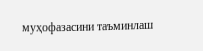муҳофазасини таъминлаш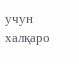учун халқаро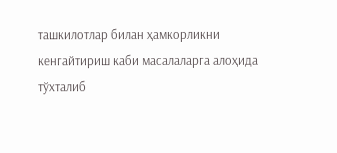ташкилотлар билан ҳамкорликни кенгайтириш каби масалаларга алоҳида тўхталиб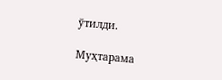ўтилди.

Муҳтарама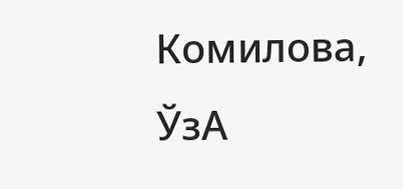Комилова, ЎзА